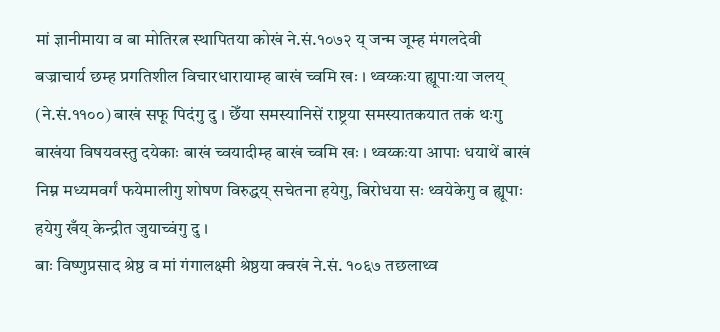मां ज्ञानीमाया व बा मोतिरत्न स्थापितया कोखं ने.सं.१०७२ य् जन्म जूम्ह मंगलदेवी बज्राचार्य छम्ह प्रगतिशील विचारधारायाम्ह बाखं च्वमि खः । थ्वय्कःया ह्यूपाःया जलय् (ने.सं.११००) बाखं सफू पिदंगु दु । छेँया समस्यानिसें राष्ट्रया समस्यातकयात तकं थःगु बाखंया विषयवस्तु दयेकाः बाखं च्वयादीम्ह बाखं च्वमि खः । थ्वय्कःया आपाः धयाथें बाखं निम्न मध्यमवर्गं फयेमालीगु शोषण विरुद्धय् सचेतना हयेगु, बिरोधया सः थ्वयेकेगु व ह्यूपाः हयेगु खँय् केन्द्रीत जुयाच्वंगु दु ।
बाः विष्णुप्रसाद श्रेष्ठ व मां गंगालक्ष्मी श्रेष्ठया क्वखं ने.सं. १०६७ तछलाथ्व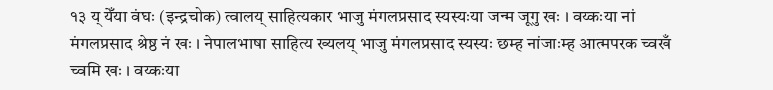१३ य् येँया वंघः (इन्द्रचोक) त्वालय् साहित्यकार भाजु मंगलप्रसाद स्यस्यःया जन्म जूगु खः । वय्कःया नां मंगलप्रसाद श्रेष्ठ नं खः । नेपालभाषा साहित्य ख्यलय् भाजु मंगलप्रसाद स्यस्यः छम्ह नांजाःम्ह आत्मपरक च्वखँ च्वमि खः । वय्कःया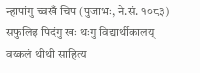न्हापांगु च्वखँ चिप (पुजाभः, ने.सं. १०८३) सफुलिइ पिदंगु खः थःगु विद्यार्थीकालय् वय्कलं थीथी साहित्य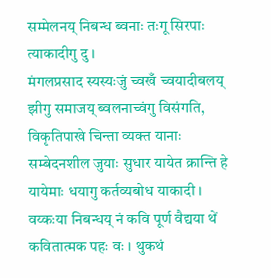सम्मेलनय् निबन्ध ब्वनाः तःगू सिरपाः त्याकादीगु दु ।
मंगलप्रसाद स्यस्यःजुं च्वखँ च्वयादीबलय् झीगु समाजय् ब्वलनाच्वंगु विसंगति, विकृतिपाखे चिन्ता व्यक्त यानाः सम्बेदनशील जुयाः सुधार यायेत क्रान्ति हे यायेमाः धयागु कर्तव्यबोध याकादी । वय्कःया निबन्धय् नं कवि पूर्ण वैद्यया थें कवितात्मक पहः वः । थुकथं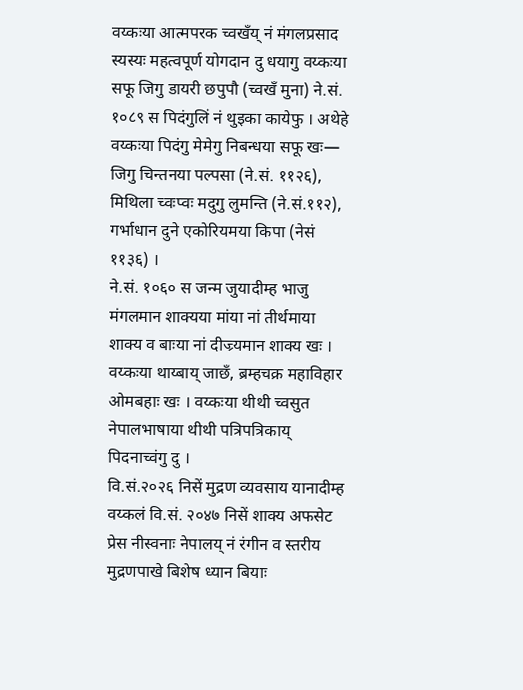वय्कःया आत्मपरक च्वखँय् नं मंगलप्रसाद स्यस्यः महत्वपूर्ण योगदान दु धयागु वय्कःया सफू जिगु डायरी छपुपौ (च्वखँ मुना) ने.सं. १०८९ स पिदंगुलिं नं थुइका कायेफु । अथेहे वय्कःया पिदंगु मेमेगु निबन्धया सफू खः— जिगु चिन्तनया पल्पसा (ने.सं. ११२६), मिथिला च्वःप्वः मदुगु लुमन्ति (ने.सं.११२), गर्भाधान दुने एकोरियमया किपा (नेसं ११३६) ।
ने.सं. १०६० स जन्म जुयादीम्ह भाजु मंगलमान शाक्यया मांया नां तीर्थमाया शाक्य व बाःया नां दीज्र्यमान शाक्य खः । वय्कःया थाय्बाय् जाछँ, ब्रम्हचक्र महाविहार ओमबहाः खः । वय्कःया थीथी च्वसुत नेपालभाषाया थीथी पत्रिपत्रिकाय् पिदनाच्वंगु दु ।
वि.सं.२०२६ निसें मुद्रण व्यवसाय यानादीम्ह वय्कलं वि.सं. २०४७ निसें शाक्य अफसेट प्रेस नीस्वनाः नेपालय् नं रंगीन व स्तरीय मुद्रणपाखे बिशेष ध्यान बियाः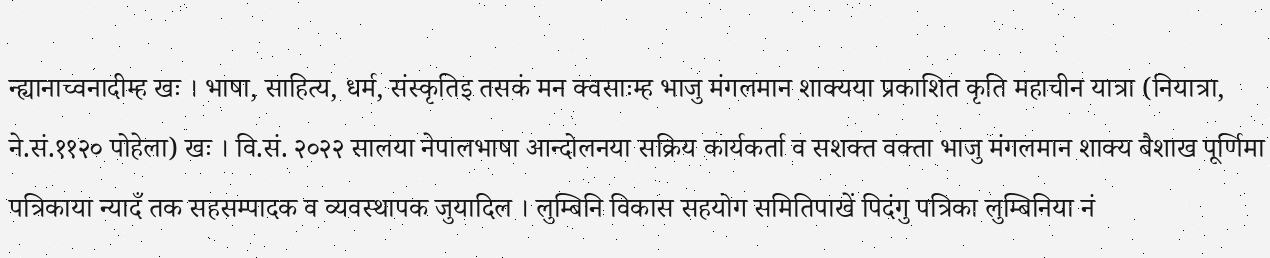न्ह्यानाच्वनादीम्ह खः । भाषा, साहित्य, धर्म, संस्कृतिइ तसकं मन क्वसाःम्ह भाजु मंगलमान शाक्यया प्रकाशित कृति महाचीन यात्रा (नियात्रा, ने.सं.११२० पोहेला) खः । वि.सं. २०२२ सालया नेपालभाषा आन्दोलनया सक्रिय कार्यकर्ता व सशक्त वक्ता भाजु मंगलमान शाक्य बैशाख पूर्णिमा पत्रिकाया न्यादँ तक सहसम्पादक व व्यवस्थापक जुयादिल । लुम्बिनि विकास सहयोग समितिपाखें पिदंगु पत्रिका लुम्बिनिया नं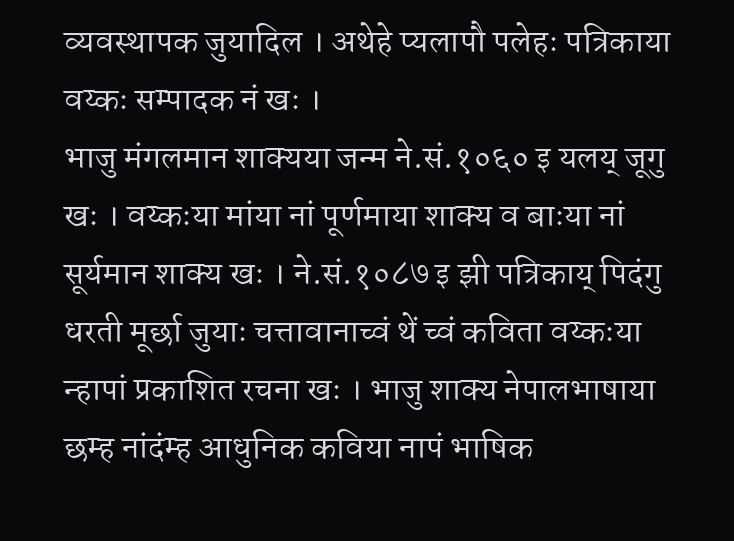व्यवस्थापक जुयादिल । अथेहे प्यलापौ पलेहः पत्रिकाया वय्कः सम्पादक नं खः ।
भाजु मंगलमान शाक्यया जन्म ने.सं.१०६० इ यलय् जूगु खः । वय्कःया मांया नां पूर्णमाया शाक्य व बाःया नां सूर्यमान शाक्य खः । ने.सं.१०८७ इ झी पत्रिकाय् पिदंगु धरती मूर्छा जुयाः चत्तावानाच्वं थें च्वं कविता वय्कःया न्हापां प्रकाशित रचना खः । भाजु शाक्य नेपालभाषाया छम्ह नांदंम्ह आधुनिक कविया नापं भाषिक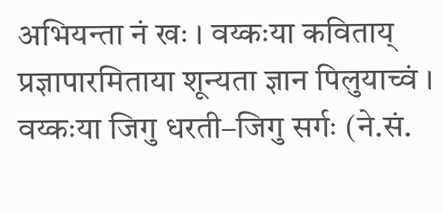अभियन्ता नं खः । वय्कःया कविताय् प्रज्ञापारमिताया शून्यता ज्ञान पिलुयाच्वं । वय्कःया जिगु धरती–जिगु सर्गः (ने.सं.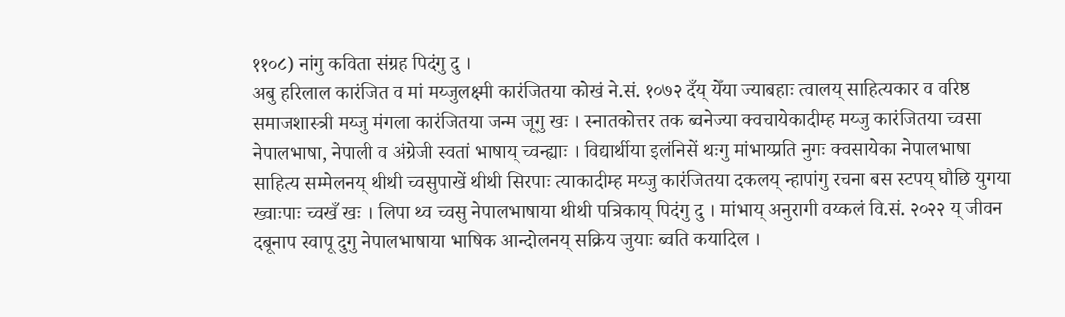११०८) नांगु कविता संग्रह पिदंगु दु ।
अबु हरिलाल कारंजित व मां मय्जुलक्ष्मी कारंजितया कोखं ने.सं. १०७२ दँय् येँया ज्याबहाः त्वालय् साहित्यकार व वरिष्ठ समाजशास्त्री मय्जु मंगला कारंजितया जन्म जूगु खः । स्नातकोत्तर तक ब्वनेज्या क्वचायेकादीम्ह मय्जु कारंजितया च्वसा नेपालभाषा, नेपाली व अंग्रेजी स्वतां भाषाय् च्वन्ह्याः । विद्यार्थीया इलंनिसें थःगु मांभाय्प्रति नुगः क्वसायेका नेपालभाषा साहित्य सम्मेलनय् थीथी च्वसुपाखें थीथी सिरपाः त्याकादीम्ह मय्जु कारंजितया दकलय् न्हापांगु रचना बस स्टपय् घौछि युगया ख्वाःपाः च्वखँ खः । लिपा थ्व च्वसु नेपालभाषाया थीथी पत्रिकाय् पिदंगु दु । मांभाय् अनुरागी वय्कलं वि.सं. २०२२ य् जीवन दबूनाप स्वापू दुगु नेपालभाषाया भाषिक आन्दोलनय् सक्रिय जुयाः ब्वति कयादिल ।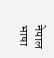नेपाल भाषा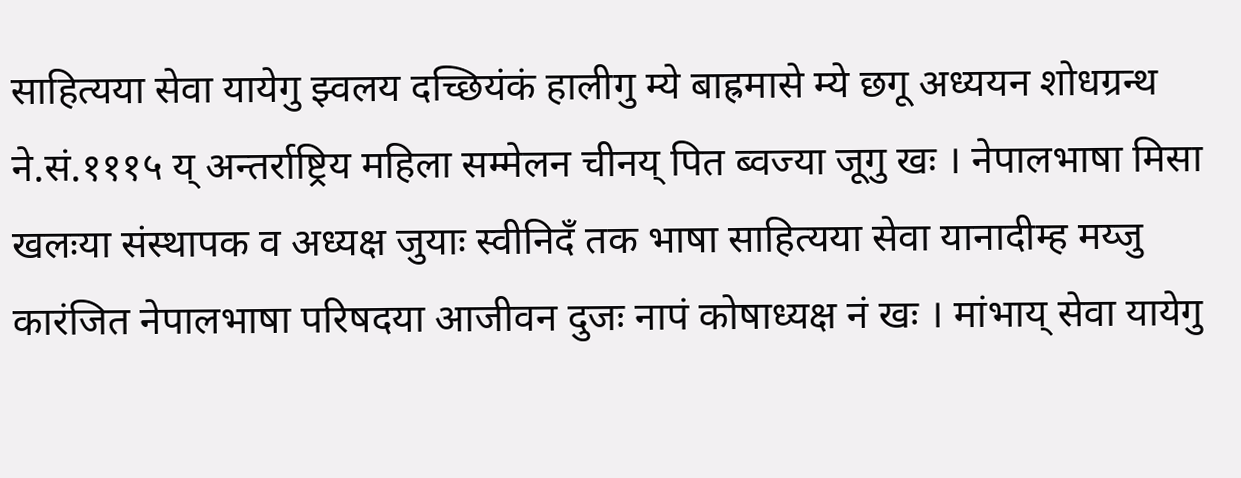साहित्यया सेवा यायेगु झ्वलय दच्छियंकं हालीगु म्ये बाह्रमासे म्ये छगू अध्ययन शोधग्रन्थ ने.सं.१११५ य् अन्तर्राष्ट्रिय महिला सम्मेलन चीनय् पित ब्वज्या जूगु खः । नेपालभाषा मिसा खलःया संस्थापक व अध्यक्ष जुयाः स्वीनिदँ तक भाषा साहित्यया सेवा यानादीम्ह मय्जु कारंजित नेपालभाषा परिषदया आजीवन दुजः नापं कोषाध्यक्ष नं खः । मांभाय् सेवा यायेगु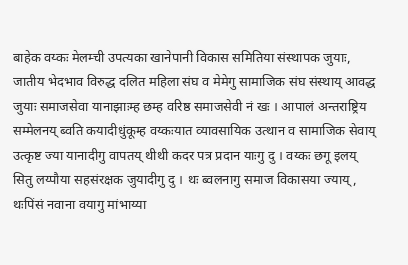बाहेक वय्कः मेलम्ची उपत्यका खानेपानी विकास समितिया संस्थापक जुयाः, जातीय भेदभाव विरुद्ध दलित महिला संघ व मेमेगु सामाजिक संघ संस्थाय् आवद्ध जुयाः समाजसेवा यानाझाःम्ह छम्ह वरिष्ठ समाजसेवी नं खः । आपालं अन्तराष्ट्रिय सम्मेलनय् ब्वति कयादीधुंकूम्ह वय्कःयात व्यावसायिक उत्थान व सामाजिक सेवाय् उत्कृष्ट ज्या यानादीगु वापतय् थीथी कदर पत्र प्रदान याःगु दु । वय्कः छगू इलय् सितु लय्पौया सहसंरक्षक जुयादीगु दु । थः ब्वलनागु समाज विकासया ज्याय्, थःपिंसं नवाना वयागु मांभाय्या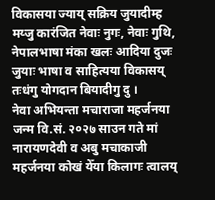विकासया ज्याय् सक्रिय जुयादीम्ह मय्जु कारंजित नेवाः नुगः, नेवाः गुथि, नेपालभाषा मंका खलः आदिया दुजः जुयाः भाषा व साहित्यया विकासय् तःधंगु योगदान बियादीगु दु ।
नेवा अभियन्ता मचाराजा महर्जनया जन्म वि.सं. २०२७ साउन गते मां नारायणदेवी व अबु मचाकाजी महर्जनया कोखं येँया किलागः त्वालय्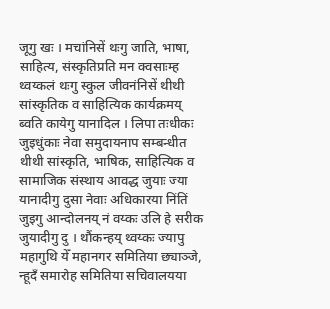जूगु खः । मचांनिसें थःगु जाति, भाषा, साहित्य, संस्कृतिप्रति मन क्वसाःम्ह थ्वय्कलं थःगु स्कुल जीवनंनिसें थीथी सांस्कृतिक व साहित्यिक कार्यक्रमय् ब्वति कायेगु यानादिल । लिपा तःधीकः जुइधुंकाः नेवा समुदायनाप सम्बन्धीत थीथी सांस्कृति, भाषिक, साहित्यिक व सामाजिक संस्थाय आवद्ध जुयाः ज्या यानादीगु दुसा नेवाः अधिकारया निंतिं जुइगु आन्दोलनय् नं वय्कः उलि हे सरीक जुयादीगु दु । थौंकन्हय् थ्वय्कः ज्यापु महागुथि येँ महानगर समितिया छ्याञ्जे, न्हूदँ समारोह समितिया सचिवालयया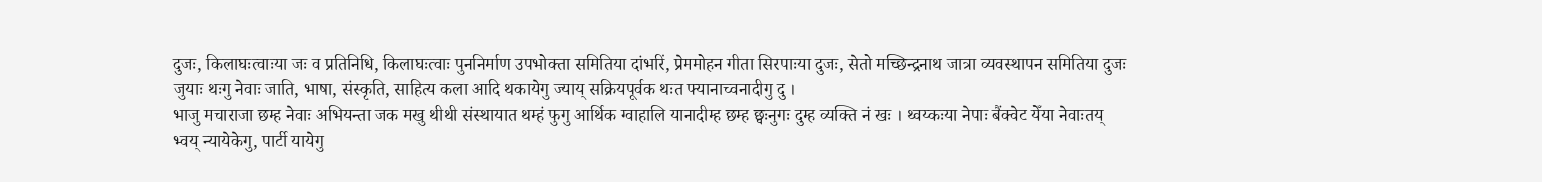दुजः, किलाघःत्वाःया जः व प्रतिनिधि, किलाघःत्वाः पुननिर्माण उपभोक्ता समितिया दांभरिं, प्रेममोहन गीता सिरपाःया दुजः, सेतो मच्छिन्द्रनाथ जात्रा व्यवस्थापन समितिया दुजः जुयाः थःगु नेवाः जाति, भाषा, संस्कृति, साहित्य कला आदि थकायेगु ज्याय् सक्रियपूर्वक थःत फ्यानाच्वनादीगु दु ।
भाजु मचाराजा छम्ह नेवाः अभियन्ता जक मखु थीथी संस्थायात थम्हं फुगु आर्थिक ग्वाहालि यानादीम्ह छम्ह छ्वःनुगः दुम्ह व्यक्ति नं खः । थ्वय्कःया नेपाः बैंक्वेट येँया नेवाःतय् भ्वय् न्यायेकेगु, पार्टी यायेगु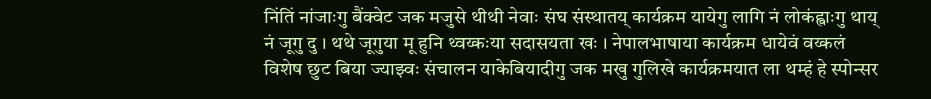निंतिं नांजाःगु बैंक्वेट जक मजुसे थीथी नेवाः संघ संस्थातय् कार्यक्रम यायेगु लागि नं लोकंह्वाःगु थाय् नं जूगु दु । थथे जूगुया मू हुनि थ्वय्कःया सदासयता खः । नेपालभाषाया कार्यक्रम धायेवं वय्कलं विशेष छुट बिया ज्याझ्वः संचालन याकेबियादीगु जक मखु गुलिखे कार्यक्रमयात ला थम्हं हे स्पोन्सर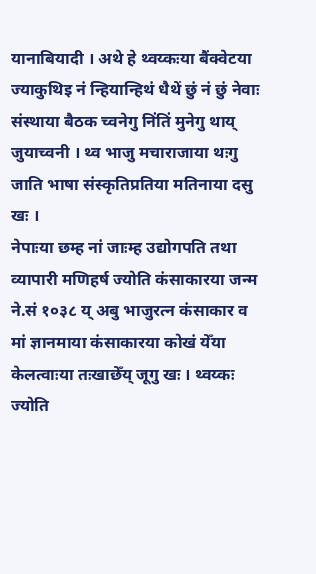यानाबियादी । अथे हे थ्वय्कःया बैंक्वेटया ज्याकुथिइ नं न्हियान्हिथं धैथें छुं नं छुं नेवाः संस्थाया बैठक च्वनेगु निंतिं मुनेगु थाय् जुयाच्वनी । थ्व भाजु मचाराजाया थःगु जाति भाषा संस्कृतिप्रतिया मतिनाया दसु खः ।
नेपाःया छम्ह नां जाःम्ह उद्योगपति तथा व्यापारी मणिहर्ष ज्योति कंसाकारया जन्म ने.सं १०३८ य् अबु भाजुरत्न कंसाकार व मां ज्ञानमाया कंसाकारया कोखं येँया केलत्वाःया तःखाछेँय् जूगु खः । थ्वय्कः ज्योति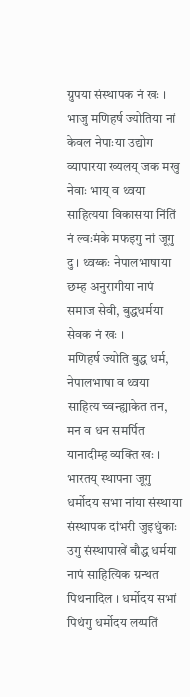ग्रुपया संस्थापक नं खः । भाजु मणिहर्ष ज्योतिया नां केवल नेपाःया उद्योग व्यापारया ख्यलय् जक मखु नेवाः भाय् व थ्वया साहित्यया विकासया निंतिं नं ल्वःमंके मफइगु नां जूगु दु । थ्वय्कः नेपालभाषाया छम्ह अनुरागीया नापं समाज सेवी, बुद्धधर्मया सेवक नं खः ।
मणिहर्ष ज्योति बुद्ध धर्म, नेपालभाषा व थ्वया साहित्य च्वन्ह्याकेत तन, मन व धन समर्पित यानादीम्ह व्यक्ति खः । भारतय् स्थापना जूगु धर्मोदय सभा नांया संस्थाया संस्थापक दांभरी जुइधुंकाः उगु संस्थापाखें बौद्ध धर्मया नापं साहित्यिक ग्रन्थत पिथनादिल । धर्मोदय सभां पिथंगु धर्मोदय लय्पतिं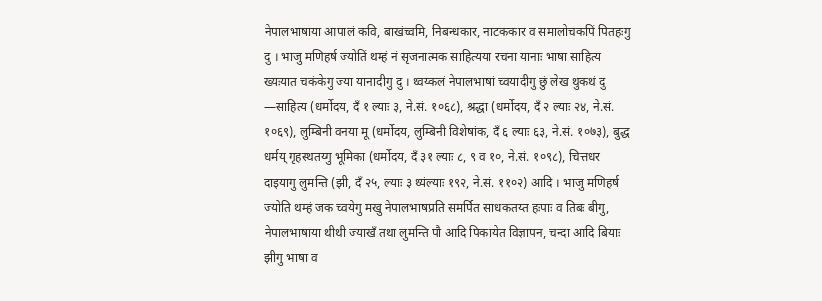नेपालभाषाया आपालं कवि, बाखंच्वमि, निबन्धकार, नाटककार व समालोचकपिं पितहःगु दु । भाजु मणिहर्ष ज्योतिं थम्हं नं सृजनात्मक साहित्यया रचना यानाः भाषा साहित्य ख्यःयात चकंकेगु ज्या यानादीगु दु । थ्वय्कलं नेपालभाषां च्वयादीगु छुं लेख थुकथं दु —साहित्य (धर्मोदय, दँ १ ल्याः ३, ने.सं. १०६८), श्रद्धा (धर्मोदय, दँ २ ल्याः २४, ने.सं. १०६९), लुम्बिनी वनया मू (धर्मोदय, लुम्बिनी विशेषांक, दँ ६ ल्याः ६३, ने.सं. १०७३), बुद्ध धर्मय् गृहस्थतय्गु भूमिका (धर्मोदय, दँ ३१ ल्याः ८, ९ व १०, ने.सं. १०९८), चित्तधर दाइयागु लुमन्ति (झी, दँ २५, ल्याः ३ थ्यंल्याः १९२, ने.सं. ११०२) आदि । भाजु मणिहर्ष ज्योति थम्हं जक च्वयेगु मखु नेपालभाषप्रति समर्पित साधकतय्त हःपाः व तिबः बीगु, नेपालभाषाया थीथी ज्याखँ तथा लुमन्ति पौ आदि पिकायेत विज्ञापन, चन्दा आदि बियाः झीगु भाषा व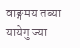वाङ्गमय तब्या यायेगु ज्या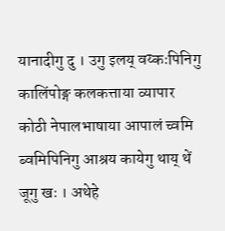यानादीगु दु । उगु इलय् वय्कःपिनिगु कालिंपोङ्ग कलकत्ताया व्यापार कोठी नेपालभाषाया आपालं च्वमि ब्वमिपिनिगु आश्रय कायेगु थाय् थें जूगु खः । अथेहे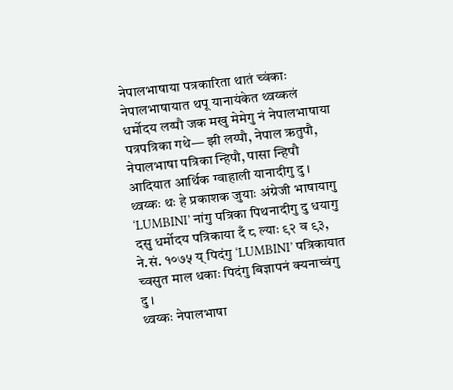नेपालभाषाया पत्रकारिता थातं च्वंकाः नेपालभाषायात थपू यानायंकेत थ्वय्कलं धर्मोदय लय्पौ जक मखु मेमेगु नं नेपालभाषाया पत्रपत्रिका गथे— झी लय्पौ, नेपाल ऋतुपौ, नेपालभाषा पत्रिका न्हिपौ, पासा न्हिपौ आदियात आर्थिक ग्वाहाली यानादीगु दु । थ्वय्कः थः हे प्रकाशक जुयाः अंग्रेजी भाषायागु ‘LUMBINI’ नांगु पत्रिका पिथनादीगु दु धयागु दसु धर्मोदय पत्रिकाया दँ ८ ल्याः ९२ व ९३, ने.सं. १०७५ य् पिदंगु ‘LUMBINI’ पत्रिकायात च्वसुत माल धकाः पिदंगु बिज्ञापनं क्यनाच्वंगु दु ।
थ्वय्कः नेपालभाषा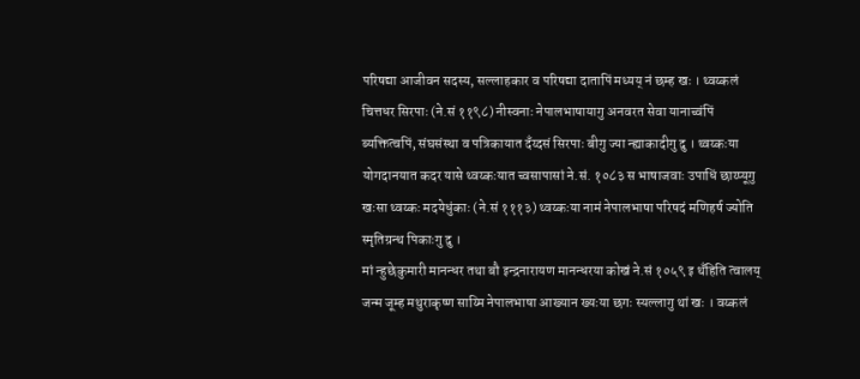परिषद्या आजीवन सदस्य, सल्लाहकार व परिषद्या दातापिं मध्यय् नं छम्ह खः । थ्वय्कलं चित्तधर सिरपाः (ने.सं ११९८) नीस्वनाः नेपालभाषायागु अनवरत सेवा यानाच्वंपिं ब्यक्तित्वपिं, संघसंस्था व पत्रिकायात दँय्दसं सिरपाः बीगु ज्या न्ह्याकादीगु दु । थ्वय्कःया योगदानयात कदर यासे थ्वय्कःयात च्वसापासां ने.सं. १०८३ स भाषाजवाः उपाधिं छाय्प्यूगु खःसा थ्वय्कः मदयेधुंकाः (ने.सं १११३) थ्वय्कःया नामं नेपालभाषा परिषदं मणिहर्ष ज्योति स्मृतिग्रन्थ पिकाःगु दु ।
मां न्हुछेकुमारी मानन्धर तथा बौ इन्द्रनारायण मानन्धरया कोखं ने.सं १०५९ इ थँहिति त्वालय् जन्म जूम्ह मथुराकृष्ण साय्मि नेपालभाषा आख्यान ख्यःया छगः स्यल्लागु थां खः । वय्कलं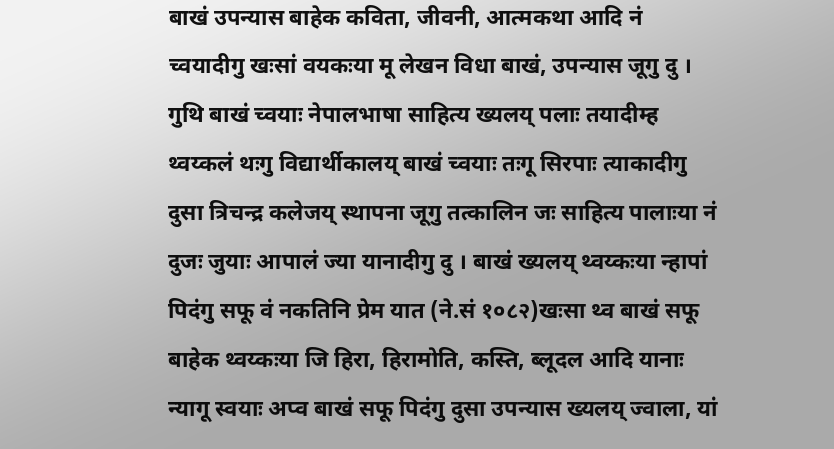बाखं उपन्यास बाहेक कविता, जीवनी, आत्मकथा आदि नं च्वयादीगु खःसां वयकःया मू लेखन विधा बाखं, उपन्यास जूगु दु । गुथि बाखं च्वयाः नेपालभाषा साहित्य ख्यलय् पलाः तयादीम्ह थ्वय्कलं थःगु विद्यार्थीकालय् बाखं च्वयाः तःगू सिरपाः त्याकादीगु दुसा त्रिचन्द्र कलेजय् स्थापना जूगु तत्कालिन जः साहित्य पालाःया नं दुजः जुयाः आपालं ज्या यानादीगु दु । बाखं ख्यलय् थ्वय्कःया न्हापां पिदंगु सफू वं नकतिनि प्रेम यात (ने.सं १०८२)खःसा थ्व बाखं सफू बाहेक थ्वय्कःया जि हिरा, हिरामोति, कस्ति, ब्लूदल आदि यानाः न्यागू स्वयाः अप्व बाखं सफू पिदंगु दुसा उपन्यास ख्यलय् ज्वाला, यां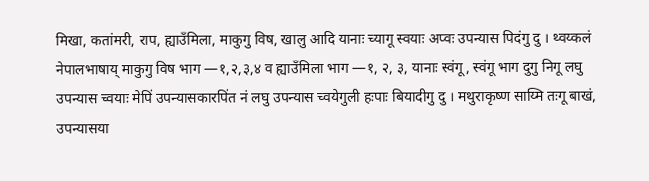मिखा, कतांमरी, राप, ह्याउँमिला, माकुगु विष, खालु आदि यानाः च्यागू स्वयाः अप्वः उपन्यास पिदंगु दु । थ्वय्कलं नेपालभाषाय् माकुगु विष भाग —१,२,३,४ व ह्याउँमिला भाग —१, २, ३, यानाः स्वंगू, स्वंगू भाग दुगु निगू लघु उपन्यास च्वयाः मेपिं उपन्यासकारपिंत नं लघु उपन्यास च्वयेगुली हःपाः बियादीगु दु । मथुराकृष्ण साय्मि तःगू बाखं, उपन्यासया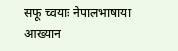सफू च्वयाः नेपालभाषाया आख्यान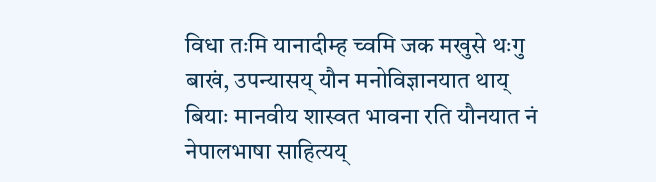विधा तःमि यानादीम्ह च्वमि जक मखुसे थःगु बाखं, उपन्यासय् यौन मनोविज्ञानयात थाय् बियाः मानवीय शास्वत भावना रति यौनयात नं नेपालभाषा साहित्यय्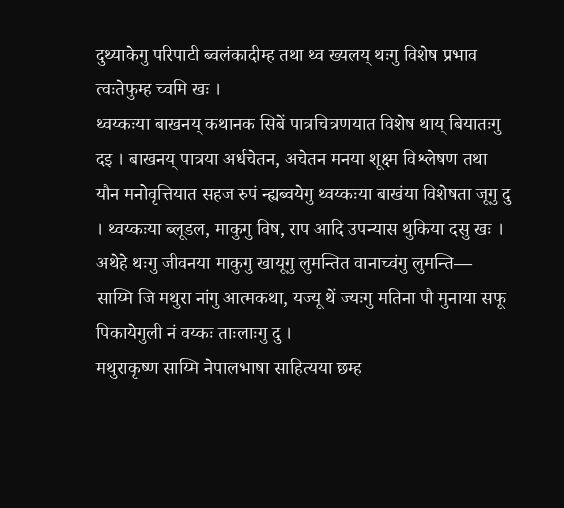दुथ्याकेगु परिपाटी ब्वलंकादीम्ह तथा थ्व ख्यलय् थःगु विशेष प्रभाव त्वःतेफुम्ह च्वमि खः ।
थ्वय्कःया बाखनय् कथानक सिबें पात्रचित्रणयात विशेष थाय् बियातःगु दइ । बाखनय् पात्रया अर्धचेतन, अचेतन मनया शूक्ष्म विश्लेषण तथा यौन मनोवृत्तियात सहज रुपं न्ह्यब्वयेगु थ्वय्कःया बाखंया विशेषता जूगु दु । थ्वय्कःया ब्लूडल, माकुगु विष, राप आदि उपन्यास थुकिया दसु खः । अथेहे थःगु जीवनया माकुगु खायूगु लुमन्तित वानाच्वंगु लुमन्ति— साय्मि जि मथुरा नांगु आत्मकथा, यज्यू थें ज्यःगु मतिना पौ मुनाया सफू पिकायेगुली नं वय्कः ताःलाःगु दु ।
मथुराकृष्ण साय्मि नेपालभाषा साहित्यया छम्ह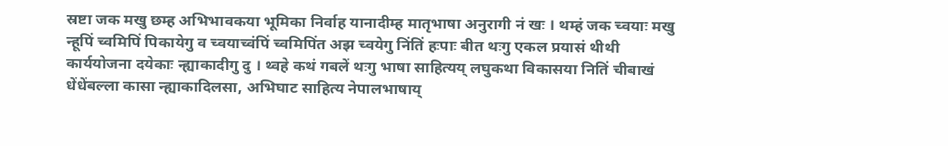स्रष्टा जक मखु छम्ह अभिभावकया भूमिका निर्वाह यानादीम्ह मातृभाषा अनुरागी नं खः । थम्हं जक च्वयाः मखु न्हूपिं च्वमिपिं पिकायेगु व च्वयाच्वंपिं च्वमिपिंत अझ च्वयेगु निंतिं हःपाः बीत थःगु एकल प्रयासं थीथी कार्ययोजना दयेकाः न्ह्याकादीगु दु । थ्वहे कथं गबलें थःगु भाषा साहित्यय् लघुकथा विकासया नितिं चीबाखं धेंधेंबल्ला कासा न्ह्याकादिलसा, अभिघाट साहित्य नेपालभाषाय्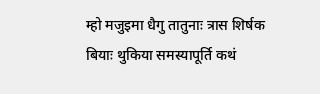म्हो मजुइमा धैगु तातुनाः त्रास शिर्षक बियाः थुकिया समस्यापूर्ति कथं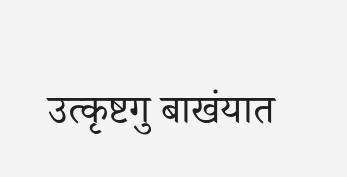उत्कृष्टगु बाखंयात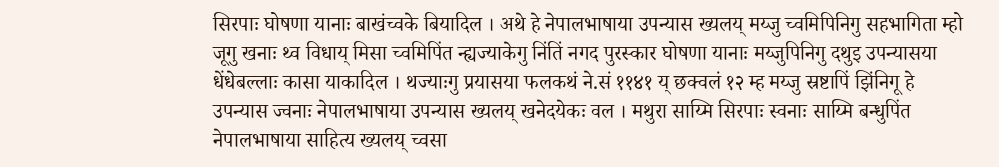सिरपाः घोषणा यानाः बाखंच्वके बियादिल । अथे हे नेपालभाषाया उपन्यास ख्यलय् मय्जु च्वमिपिनिगु सहभागिता म्हो जूगु खनाः थ्व विधाय् मिसा च्वमिपिंत न्ह्यज्याकेगु निंतिं नगद पुरस्कार घोषणा यानाः मय्जुपिनिगु दथुइ उपन्यासया धेंधेबल्लाः कासा याकादिल । थज्याःगु प्रयासया फलकथं ने.सं ११४१ य् छक्वलं १२ म्ह मय्जु स्रष्टापिं झिंनिगू हे उपन्यास ज्वनाः नेपालभाषाया उपन्यास ख्यलय् खनेदयेकः वल । मथुरा साय्मि सिरपाः स्वनाः साय्मि बन्धुपिंत नेपालभाषाया साहित्य ख्यलय् च्वसा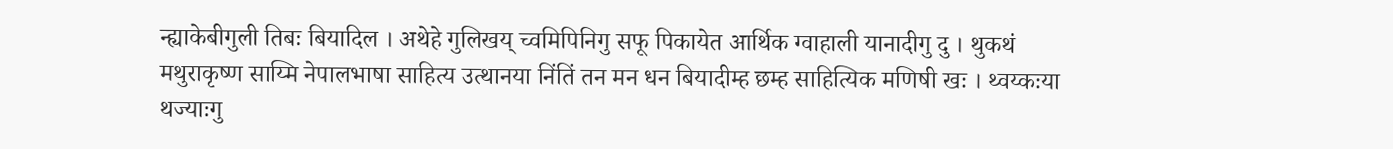न्ह्याकेबीगुली तिबः बियादिल । अथेहे गुलिखय् च्वमिपिनिगु सफू पिकायेत आर्थिक ग्वाहाली यानादीगु दु । थुकथं मथुराकृष्ण साय्मि नेपालभाषा साहित्य उत्थानया निंतिं तन मन धन बियादीम्ह छम्ह साहित्यिक मणिषी खः । थ्वय्कःया थज्याःगु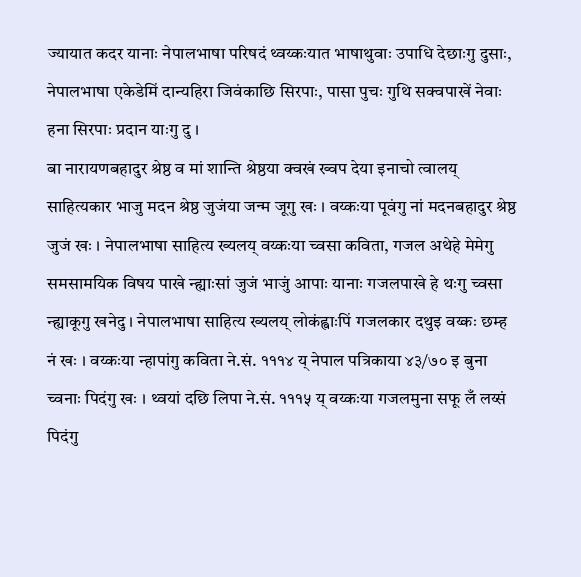ज्यायात कदर यानाः नेपालभाषा परिषदं थ्वय्कःयात भाषाथुवाः उपाधि देछाःगु दुसाः, नेपालभाषा एकेडेमिं दान्यहिरा जिवंकाछि सिरपाः, पासा पुचः गुथि सक्वपाखें नेवाः हना सिरपाः प्रदान याःगु दु ।
बा नारायणबहादुर श्रेष्ठ व मां शान्ति श्रेष्ठया क्वखं ख्वप देया इनाचो त्वालय् साहित्यकार भाजु मदन श्रेष्ठ जुजंया जन्म जूगु खः । वय्कःया पूवंगु नां मदनबहादुर श्रेष्ठ जुजं खः । नेपालभाषा साहित्य ख्यलय् वय्कःया च्वसा कविता, गजल अथेहे मेमेगु समसामयिक विषय पाखे न्ह्याःसां जुजं भाजुं आपाः यानाः गजलपाखे हे थःगु च्वसा न्ह्याकूगु खनेदु । नेपालभाषा साहित्य ख्यलय् लोकंह्वाःपिं गजलकार दथुइ वय्कः छम्ह नं खः । वय्कःया न्हापांगु कविता ने.सं. १११४ य् नेपाल पत्रिकाया ४३/७० इ बुना च्वनाः पिदंगु खः । थ्वयां दछि लिपा ने.सं. १११५ य् वय्कःया गजलमुना सफू लँ लय्सं पिदंगु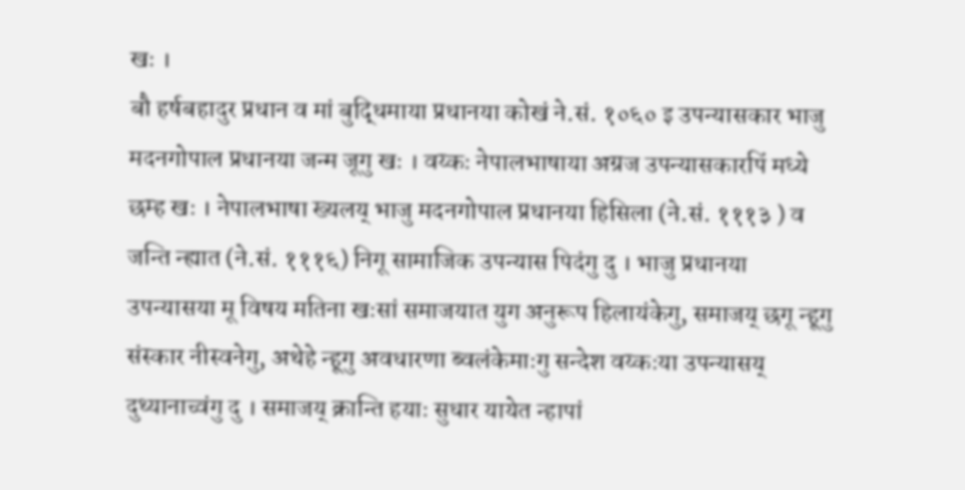खः ।
बौ हर्षबहादुर प्रधान व मां बुद्धिमाया प्रधानया कोखं ने.सं. १०६० इ उपन्यासकार भाजु मदनगोपाल प्रधानया जन्म जूगु खः । वय्कः नेपालभाषाया अग्रज उपन्यासकारपिं मध्ये छम्ह खः । नेपालभाषा ख्यलय् भाजु मदनगोपाल प्रधानया हिसिला (ने.सं. १११३ ) व जन्ति न्ह्यात (ने.सं. १११६) निगू सामाजिक उपन्यास पिदंगु दु । भाजु प्रधानया उपन्यासया मू विषय मतिना खःसां समाजयात युग अनुरूप हिलायंकेगु, समाजय् छगू न्हूगु संस्कार नीस्वनेगु, अथेहे न्हूगु अवधारणा ब्वलंकेमाःगु सन्देश वय्कःया उपन्यासय् दुथ्यानाच्वंगु दु । समाजय् क्रान्ति हयाः सुधार यायेत न्हापां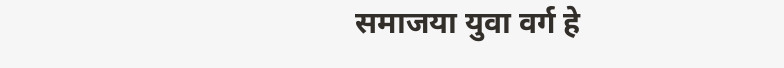समाजया युवा वर्ग हे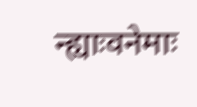न्ह्याःवनेमाः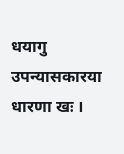धयागु उपन्यासकारया धारणा खः ।